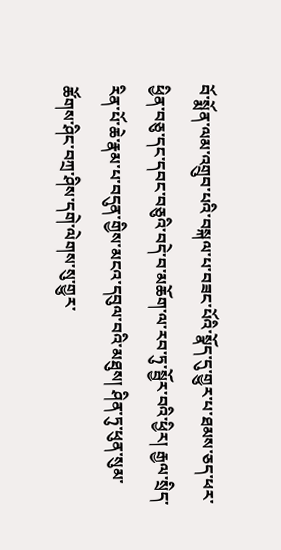བོ་སྨོན་ལམ་འགྲུབ་པའི་བསྐལ་པ་བཟང་པོའི་སྣོད་དུ་གྱུར་པ་ཐམས་ཅད་ཕར་ཕྱིན་བཅུ་དང་དབང་བཅུའི་བདེ་བ་མཆོག་ལ་རབ་ཏུ་སྦྱོར་བའི་ཕྱིར། རྒྱལ་སྲིད་རིན་པོ་ཆེ་རྣམ་པ་བདུན་གྱིས་མངའ་དབུལ་བའི་མཐུས། ཤིན་ཏུ་ཕུན་སུམ་ཚོགས་ཤིང་བཀྲ་ཤིས་དགེ་ལེགས་སུ་གྱུར་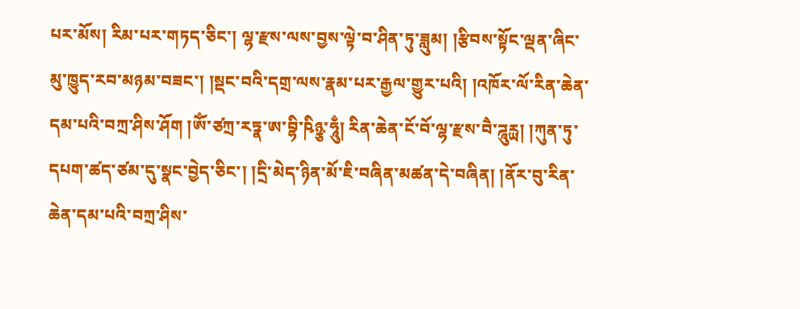པར་མོས། རིམ་པར་གཏད་ཅིང་། ལྷ་རྫས་ལས་བྱས་ལྟེ་བ་ཤིན་ཏུ་ཟླུམ། །རྩིབས་སྟོང་ལྡན་ཞིང་མུ་ཁྱུད་རབ་མཉམ་བཟང་། །སྡང་བའི་དགྲ་ལས་རྣམ་པར་རྒྱལ་གྱུར་པའི། །འཁོར་ལོ་རིན་ཆེན་དམ་པའི་བཀྲ་ཤིས་ཤོག །ཨོཾ་ཙཀྲ་རཏྣ་ཨ་བྷི་ཥིཉྩ་ཧཱུྃ། རིན་ཆེན་ངོ་བོ་ལྷ་རྫས་བཻ་ཌཱུརྻ། །ཀུན་ཏུ་དཔག་ཚད་ཙམ་དུ་སྣང་བྱེད་ཅིང་། །དྲི་མེད་ཉིན་མོ་ཇི་བཞིན་མཚན་དེ་བཞིན། །ནོར་བུ་རིན་ཆེན་དམ་པའི་བཀྲ་ཤིས་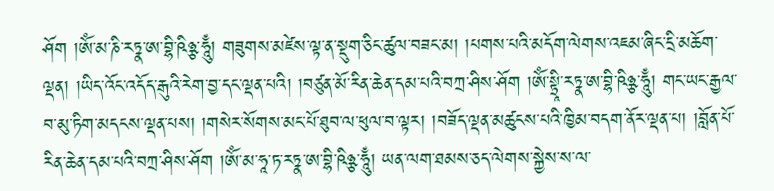ཤོག །ཨོཾ་མ་ཎི་རཏྣ་ཨ་བྷི་ཥིཉྩ་ཧཱུྃ། གཟུགས་མཛེས་ལྟ་ན་སྡུག་ཅིང་ཚུལ་བཟང་མ། །པགས་པའི་མདོག་ལེགས་འཇམ་ཞིང་དྲི་མཆོག་ལྡན། །ཡིད་འོང་འདོད་རྒུའི་རེག་བྱ་དང་ལྡན་པའི། །བཙུན་མོ་རིན་ཆེན་དམ་པའི་བཀྲ་ཤིས་ཤོག །ཨོཾ་སྟྲཱི་རཏྣ་ཨ་བྷི་ཥིཉྩ་ཧཱུྃ། གང་ཡང་རྒྱལ་བ་མུ་ཏིག་མདངས་ལྡན་པས། །གསེར་སོགས་མང་པོ་ཐུབ་ལ་ཕུལ་བ་ལྟར། །བཟོད་ལྡན་མཚུངས་པའི་ཁྱིམ་བདག་ནོར་ལྡན་པ། །བློན་པོ་རིན་ཆེན་དམ་པའི་བཀྲ་ཤིས་ཤོག །ཨོཾ་མ་ཧཱ་ཏ་རཏྣ་ཨ་བྷི་ཥིཉྩ་ཧཱུྃ། ཡན་ལག་ཐམས་ཅད་ལེགས་སྐྱེས་ས་ལ་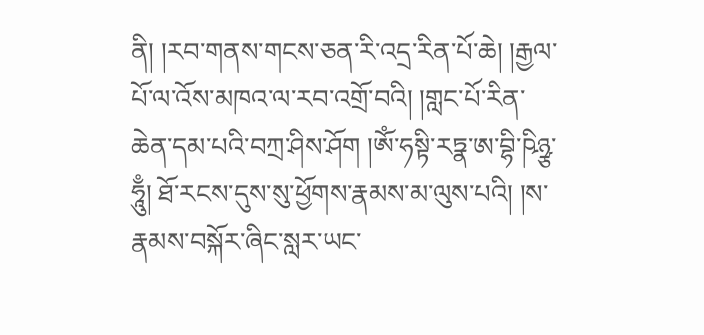ནི། །རབ་གནས་གངས་ཅན་རི་འདྲ་རིན་པོ་ཆེ། །རྒྱལ་པོ་ལ་འོས་མཁའ་ལ་རབ་འགྲོ་བའི། །གླང་པོ་རིན་ཆེན་དམ་པའི་བཀྲ་ཤིས་ཤོག །ཨོཾ་ཧསྟི་རཏྣ་ཨ་བྷི་ཥིཉྩ་ཧཱུྃ། ཐོ་རངས་དུས་སུ་ཕྱོགས་རྣམས་མ་ལུས་པའི། །ས་རྣམས་བསྐོར་ཞིང་སླར་ཡང་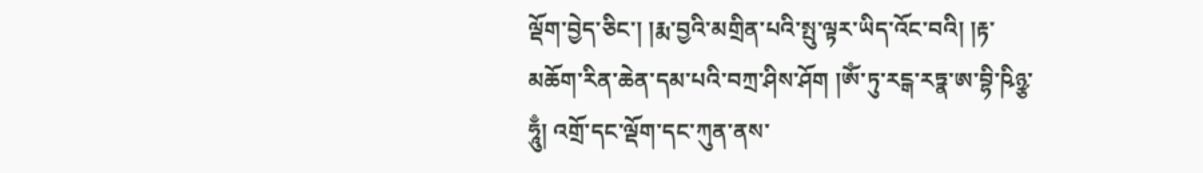ལྡོག་བྱེད་ཅིང་། །རྨ་བྱའི་མགྲིན་པའི་སྤུ་ལྟར་ཡིད་འོང་བའི། །རྟ་མཆོག་རིན་ཆེན་དམ་པའི་བཀྲ་ཤིས་ཤོག །ཨོཾ་ཏུ་རངྒ་རཏྣ་ཨ་བྷི་ཥིཉྩ་ཧཱུྃ། འགྲོ་དང་ལྡོག་དང་ཀུན་ནས་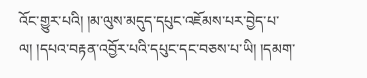འོང་གྱུར་པའི། །མ་ལུས་མདུད་དཔུང་འཇོམས་པར་བྱེད་པ་ལ། །དཔའ་བརྟན་འབྱོར་པའི་དཔུང་དང་བཅས་པ་ཡི། །དམག་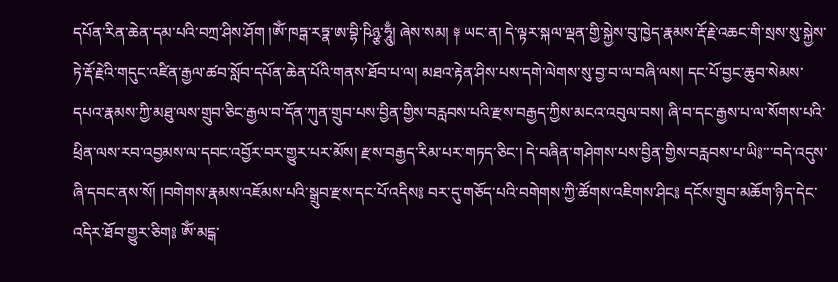དཔོན་རིན་ཆེན་དམ་པའི་བཀྲ་ཤིས་ཤོག །ཨོཾ་ཁཏྒ་རཏྣ་ཨ་བྷི་ཥིཉྩ་ཧཱུྃ། ཞེས་སམ། ༈ ཡང་ན། དེ་ལྟར་སྐལ་ལྡན་གྱི་སྐྱེས་བུ་ཁྱེད་རྣམས་རྡོ་རྗེ་འཆང་གི་སྲས་སུ་སྐྱེས་ཏེ་རྡོ་རྗེའི་གདུང་འཛིན་རྒྱལ་ཚབ་སློབ་དཔོན་ཆེན་པོའི་གནས་ཐོབ་པ་ལ། མཐའ་རྟེན་ཤིས་པས་དགེ་ལེགས་སུ་བྱ་བ་ལ་བཞི་ལས། དང་པོ་བྱང་ཆུབ་སེམས་དཔའ་རྣམས་ཀྱི་མཐུ་ལས་གྲུབ་ཅིང་རྒྱལ་བ་དོན་ཀུན་གྲུབ་པས་བྱིན་གྱིས་བརླབས་པའི་རྫས་བརྒྱད་ཀྱིས་མངའ་འབུལ་བས། ཞི་བ་དང་རྒྱས་པ་ལ་སོགས་པའི་ཕྲིན་ལས་རབ་འབྱམས་ལ་དབང་འབྱོར་བར་གྱུར་པར་མོས། རྫས་བརྒྱད་རིམ་པར་གཏད་ཅིང་། དེ་བཞིན་གཤེགས་པས་བྱིན་གྱིས་བརླབས་པ་ཡི༔་་་བདེ་འདུས་ཞི་དབང་ནས་སོ། །བགེགས་རྣམས་འཇོམས་པའི་སྒྲུབ་རྫས་དང་པོ་འདིས༔ བར་དུ་གཅོད་པའི་བགེགས་ཀྱི་ཚོགས་འཇིགས་ཤིང༔ དངོས་གྲུབ་མཆོག་ཉིད་དེང་འདིར་ཐོབ་གྱུར་ཅིག༔ ཨོཾ་མངྒ་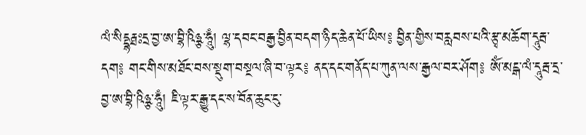ལཾ་སིདྡྷརྠཿདྲ་བྱ་ཨ་བྷི་ཥིཉྩ་ཧཱུྃ། ལྷ་དབང་བརྒྱ་བྱིན་བདག་ཉིད་ཆེན་པོ་ཡིས༔ བྱིན་གྱིས་བརླབས་པའི་རྩྭ་མཆོག་དཱུརྦ་དག༔ གང་གིས་མཐོང་བས་སྡུག་བསྔལ་ཞི་བ་ལྟར༔ ནད་དང་གནོད་པ་ཀུན་ལས་རྒྱལ་བར་ཤོག༔ ཨོཾ་མངྒ་ལཾ་དཱུརྦ་དྲ་བྱ་ཨ་བྷི་ཥིཉྩ་ཧཱུྃ། ཇི་ལྟར་རྒྱུ་དང་ས་བོན་ཆུང་ངུ་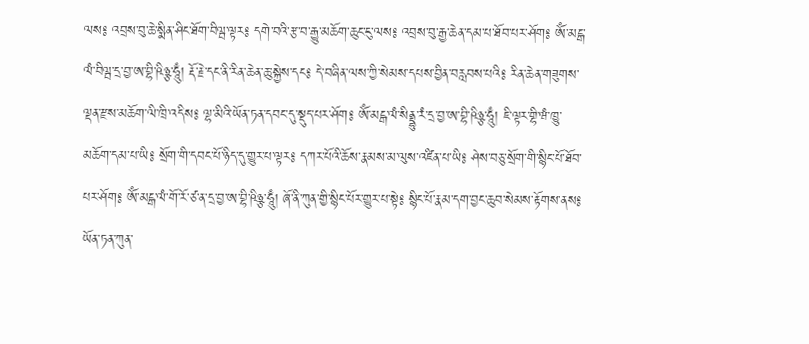ལས༔ འབྲས་བུ་ཆེ་སྨིན་ཤིང་ཐོག་བིལྦ་ལྟར༔ དགེ་བའི་རྩ་བ་རྒྱུ་མཆོག་ཆུང་ངུ་ལས༔ འབྲས་བུ་རྒྱ་ཆེན་དམ་པ་ཐོབ་པར་ཤོག༔ ཨོཾ་མངྒ་ལཾ་བིལྦ་དྲ་བྱ་ཨ་བྷི་ཥིཉྩ་ཧཱུྃ། རྡོ་རྗེ་དང་ནི་རིན་ཆེན་ཆུ་སྐྱེས་དང༔ དེ་བཞིན་ལས་ཀྱི་སེམས་དཔས་བྱིན་བརླབས་པའི༔ རིན་ཆེན་གཟུགས་ལྡན་རྫས་མཆོག་ལི་ཁྲི་འདིས༔ ལྷ་མིའི་ཡོན་ཏན་དབང་དུ་སྡུད་པར་ཤོག༔ ཨོཾ་མངྒ་ལཾ་སིནྡྷུ་རཾ་དྲ་བྱ་ཨ་བྷི་ཥིཉྩ་ཧཱུྃ། ཇི་ལྟར་གྷི་ཝཾ་ཁྱུ་མཆོག་དམ་པ་ཡི༔ སྲོག་གི་དབང་པོ་ཉིད་དུ་གྱུར་པ་ལྟར༔ དཀར་པོའི་ཆོས་རྣམས་མ་ལུས་འཛིན་པ་ཡི༔ ཤེས་བཅུ་སྲོག་གི་སྙིང་པོ་ཐོབ་པར་ཤོག༔ ཨོཾ་མངྒ་ལཾ་གོ་རོ་ཙ་ན་དྲ་བྱ་ཨ་བྷི་ཥིཉྩ་ཧཱུྃ། ཞོ་ནི་ཀུན་གྱི་སྙིང་པོར་གྱུར་པ་སྟེ༔ སྙིང་པོ་རྣམ་དག་བྱང་ཆུབ་སེམས་རྟོགས་ནས༔ ཡོན་ཏན་ཀུན་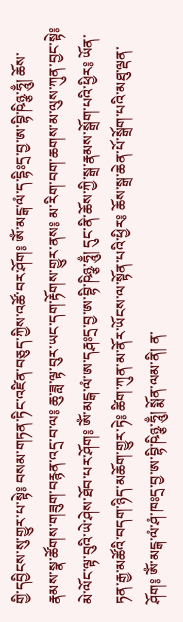གྱི་དབྱིངས་སུ་གྱུར་པ་སྟེ༔ བསམ་གཏན་ཏིང་འཛིན་བཅུད་ཀྱིས་འཚོ་བར་ཤོག༔ ཨོཾ་མངྒ་ལཾ་ད་དྷིཿདྲ་བྱ་ཨ་བྷི་ཥིཉྩ་ཧཱུྃ། ཆོས་རྣམས་སྣ་ཚོགས་གཟུག་བརྙན་འདྲ་བ་ལ༔ ཆུ་ཟླ་ལྟ་བུར་ཡང་དག་རྟོགས་གྱུར་ནས༔ མ་རིག་བག་ཆགས་མ་ལུས་ཀུན་བྱང་སྟེ༔ མེ་ལོང་ལྟ་བུའི་ཡེ་ཤེས་ཐོབ་པར་ཤོག༔ ཨོཾ་མངྒ་ལཾ་ཨ་དརྴཿདྲ་བྱ་ཨ་བྷི་ཥིཉྩ་ཧཱུྃ། དུང་ནི་ཆོས་ཀྱི་སྒྲ་རྣམས་སྒྲོག་པའི་ཕྱིར༔ ཡོན་ཏན་རྒྱ་མཚོའི་བདག་ཉིད་མཆོག་གྱུར་ཏེ༔ ཚིག་ཀུན་མ་ནོར་ཡོངས་ལ་སྟོན་པའི་ཕྱིར༔ ཆོས་སྒྲ་ཆེན་པོ་སྒྲོག་པའི་མཐུ་ལྡན་ཤོག༔ ཨོཾ་མངྒ་ལཾ་ཤཾ་ཁཿདྲ་བྱ་ཨ་བྷི་ཥིཉྩ་ཧཱུྃ། སྨོན་ལམ་ནི། ན་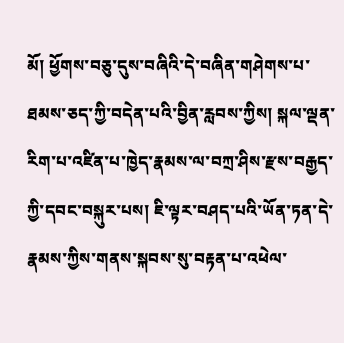མོ། ཕྱོགས་བཅུ་དུས་བཞིའི་དེ་བཞིན་གཤེགས་པ་ཐམས་ཅད་ཀྱི་བདེན་པའི་བྱིན་རླབས་ཀྱིས། སྐལ་ལྡན་རིག་པ་འཛིན་པ་ཁྱེད་རྣམས་ལ་བཀྲ་ཤིས་རྫས་བརྒྱད་ཀྱི་དབང་བསྐུར་པས། ཇི་ལྟར་བཤད་པའི་ཡོན་ཏན་དེ་རྣམས་ཀྱིས་གནས་སྐབས་སུ་བརྟན་པ་འཕེལ་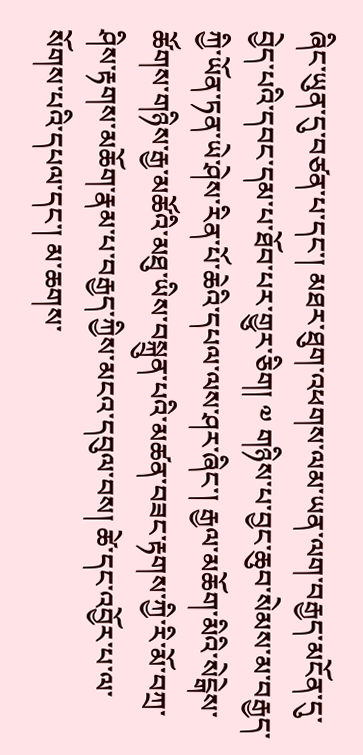ཞིང་ཡུན་དུ་བཙན་པ་དང་། མཐར་ཐུག་འཕགས་ལམ་ཡན་ལག་བརྒྱད་མངོན་དུ་བྱེད་པའི་དབང་དམ་པ་ཐོབ་པར་གྱུར་ཅིག། ༧ གཉིས་པ་བྱང་ཆུབ་སེམས་མ་བརྒྱད་ཀྱི་ཡོན་ཏན་ཡེ་ཤེས་རིན་པོ་ཆེའི་དཔལ་ལས་ཤར་ཞིང་། རྒྱལ་མཆོག་མིའི་སེངྒེས་ཚོགས་གཉིས་རྒྱ་མཚོའི་མཐུ་ཡིས་བསྐྲུན་པའི་མཚན་བཟང་རྟགས་ཀྱི་རི་མོ་བཀྲ་ཤིས་རྟགས་མཆོག་རྣམ་པ་བརྒྱད་ཀྱིས་མངའ་དབུལ་བས། ཚེ་དང་འབྱོར་པ་ལ་སོགས་པའི་དཔལ་དང་། མ་ཆགས་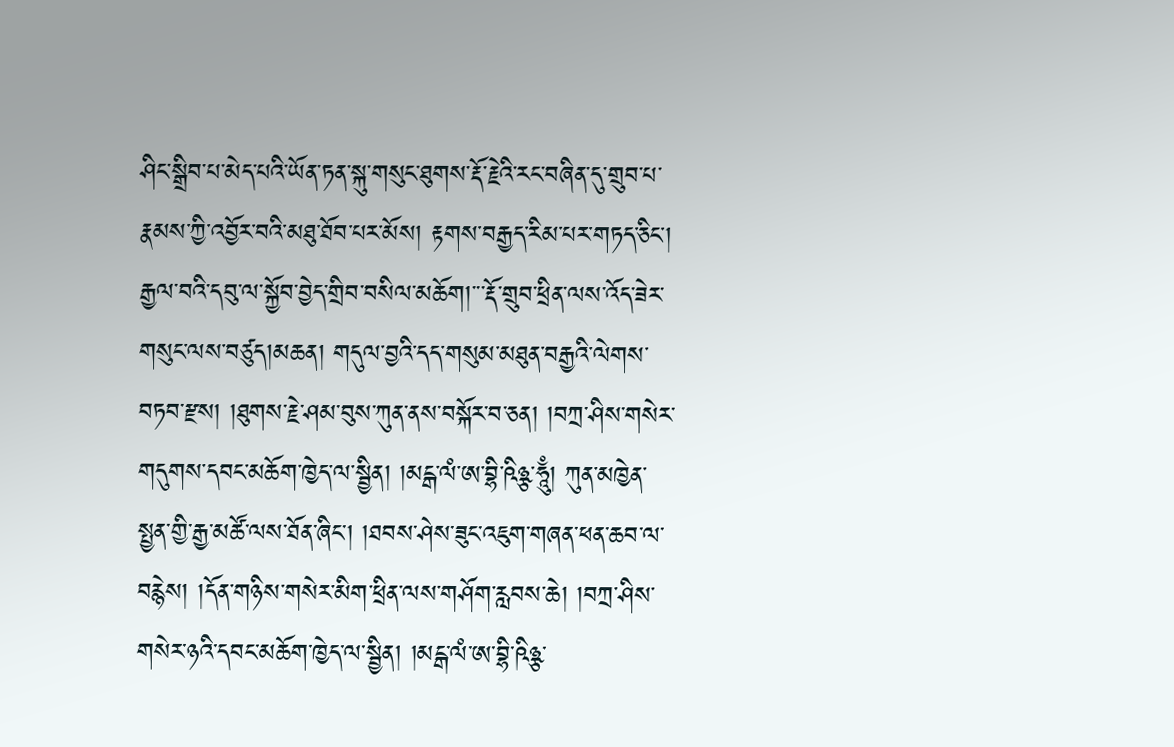ཤིང་སྒྲིབ་པ་མེད་པའི་ཡོན་ཏན་སྐུ་གསུང་ཐུགས་རྡོ་རྗེའི་རང་བཞིན་དུ་གྲུབ་པ་རྣམས་ཀྱི་འབྱོར་བའི་མཐུ་ཐོབ་པར་མོས། རྟགས་བརྒྱད་རིམ་པར་གཏད་ཅིང་། རྒྱལ་བའི་དབུ་ལ་སྐྱོབ་བྱེད་གྲིབ་བསིལ་མཆོག།་་་རྡོ་གྲུབ་ཕྲིན་ལས་འོད་ཟེར་གསུང་ལས་བཙུད།མཆན། གདུལ་བྱའི་དད་གསུམ་མཐུན་བརྒྱའི་ལེགས་བཏབ་རྫས། །ཐུགས་རྗེ་ཤམ་བུས་ཀུན་ནས་བསྐོར་བ་ཅན། །བཀྲ་ཤིས་གསེར་གདུགས་དབང་མཆོག་ཁྱེད་ལ་སྦྱིན། །མངྒ་ལཾ་ཨ་བྷི་ཥིཉྩ་ཧཱུྃ། ཀུན་མཁྱེན་སྤྱན་གྱི་རྒྱ་མཚོ་ལས་ཐོན་ཞིང་། །ཐབས་ཤེས་ཟུང་འཇུག་གཞན་ཕན་ཆབ་ལ་བརྙེས། །དོན་གཉིས་གསེར་མིག་ཕྲིན་ལས་གཤོག་རླབས་ཆེ། །བཀྲ་ཤིས་གསེར་ཉའི་དབང་མཆོག་ཁྱེད་ལ་སྦྱིན། །མངྒ་ལཾ་ཨ་བྷི་ཥིཉྩ་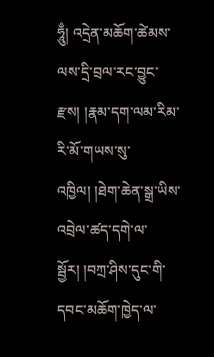ཧཱུྃ། འདྲེན་མཆོག་ཚེམས་ལས་དྲི་བྲལ་རང་བྱུང་རྫས། །རྣམ་དག་ལམ་རིམ་རི་མོ་གཡས་སུ་འཁྱིལ། །ཐེག་ཆེན་སྒྲ་ཡིས་འབྲེལ་ཚད་དགེ་ལ་སྦྱོར། །བཀྲ་ཤིས་དུང་གི་དབང་མཆོག་ཁྱེད་ལ་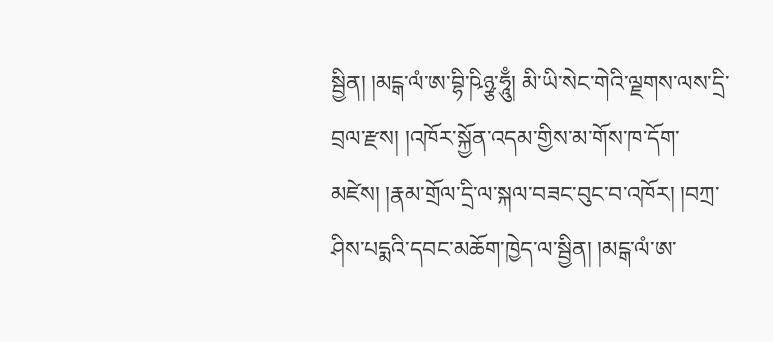སྦྱིན། །མངྒ་ལཾ་ཨ་བྷི་ཥིཉྩ་ཧཱུྃ། མི་ཡི་སེང་གེའི་ལྗགས་ལས་དྲི་བྲལ་རྫས། །འཁོར་སྐྱོན་འདམ་གྱིས་མ་གོས་ཁ་དོག་མཛེས། །རྣམ་གྲོལ་དྲི་ལ་སྐལ་བཟང་བུང་བ་འཁོར། །བཀྲ་ཤིས་པདྨའི་དབང་མཆོག་ཁྱེད་ལ་སྦྱིན། །མངྒ་ལཾ་ཨ་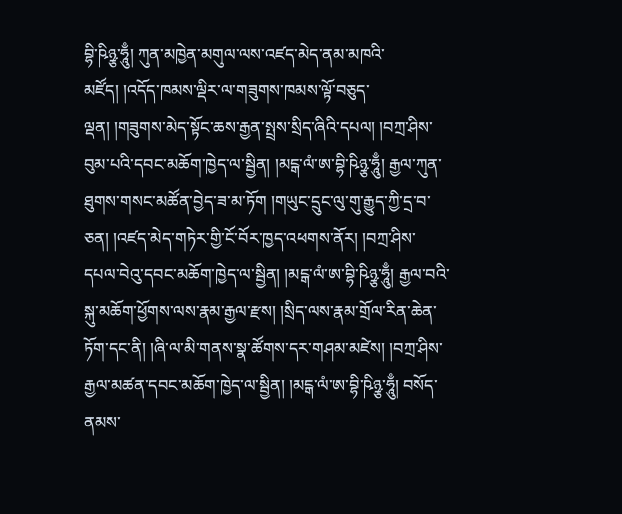བྷི་ཥིཉྩ་ཧཱུྃ། ཀུན་མཁྱེན་མགུལ་ལས་འཛད་མེད་ནམ་མཁའི་མཛོད། །འདོད་ཁམས་ལྡིར་ལ་གཟུགས་ཁམས་ལྟོ་བཅུད་ལྡན། །གཟུགས་མེད་སྟོང་ཆས་རྒྱན་སྤྲས་སྲིད་ཞིའི་དཔལ། །བཀྲ་ཤིས་བུམ་པའི་དབང་མཆོག་ཁྱེད་ལ་སྦྱིན། །མངྒ་ལཾ་ཨ་བྷི་ཥིཉྩ་ཧཱུྃ། རྒྱལ་ཀུན་ཐུགས་གསང་མཚོན་བྱེད་ཟ་མ་ཏོག །གཡུང་དྲུང་ལུ་གུ་རྒྱུད་ཀྱི་དྲ་བ་ཅན། །འཛད་མེད་གཏེར་གྱི་ངོ་བོར་ཁྱད་འཕགས་ནོར། །བཀྲ་ཤིས་དཔལ་བེའུ་དབང་མཆོག་ཁྱེད་ལ་སྦྱིན། །མངྒ་ལཾ་ཨ་བྷི་ཥིཉྩ་ཧཱུྃ། རྒྱལ་བའི་སྐུ་མཆོག་ཕྱོགས་ལས་རྣམ་རྒྱལ་རྫས། །སྲིད་ལས་རྣམ་གྲོལ་རིན་ཆེན་ཏོག་དང་ནི། །ཞི་ལ་མི་གནས་སྣ་ཚོགས་དར་གཤམ་མཛེས། །བཀྲ་ཤིས་རྒྱལ་མཚན་དབང་མཆོག་ཁྱེད་ལ་སྦྱིན། །མངྒ་ལཾ་ཨ་བྷི་ཥིཉྩ་ཧཱུྃ། བསོད་ནམས་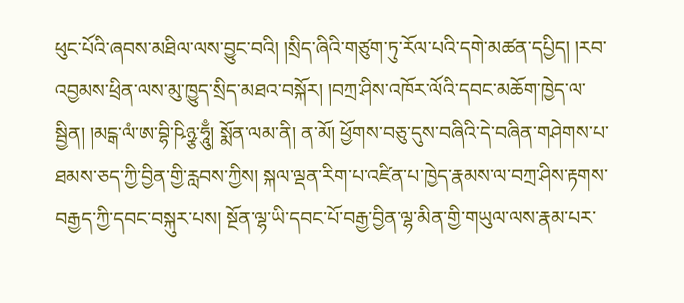ཕུང་པོའི་ཞབས་མཐིལ་ལས་བྱུང་བའི། །སྲིད་ཞིའི་གཙུག་ཏུ་རོལ་པའི་དགེ་མཚན་དཔྱིད། །རབ་འབྱམས་ཕྲིན་ལས་མུ་ཁྱུད་སྲིད་མཐའ་བསྐོར། །བཀྲ་ཤིས་འཁོར་ལོའི་དབང་མཆོག་ཁྱེད་ལ་སྦྱིན། །མངྒ་ལཾ་ཨ་བྷི་ཥིཉྩ་ཧཱུྃ། སྨོན་ལམ་ནི། ན་མོ། ཕྱོགས་བཅུ་དུས་བཞིའི་དེ་བཞིན་གཤེགས་པ་ཐམས་ཅད་ཀྱི་བྱིན་གྱི་རླབས་ཀྱིས། སྐལ་ལྡན་རིག་པ་འཛིན་པ་ཁྱེད་རྣམས་ལ་བཀྲ་ཤིས་རྟགས་བརྒྱད་ཀྱི་དབང་བསྐུར་པས། སྔོན་ལྷ་ཡི་དབང་པོ་བརྒྱ་བྱིན་ལྷ་མིན་གྱི་གཡུལ་ལས་རྣམ་པར་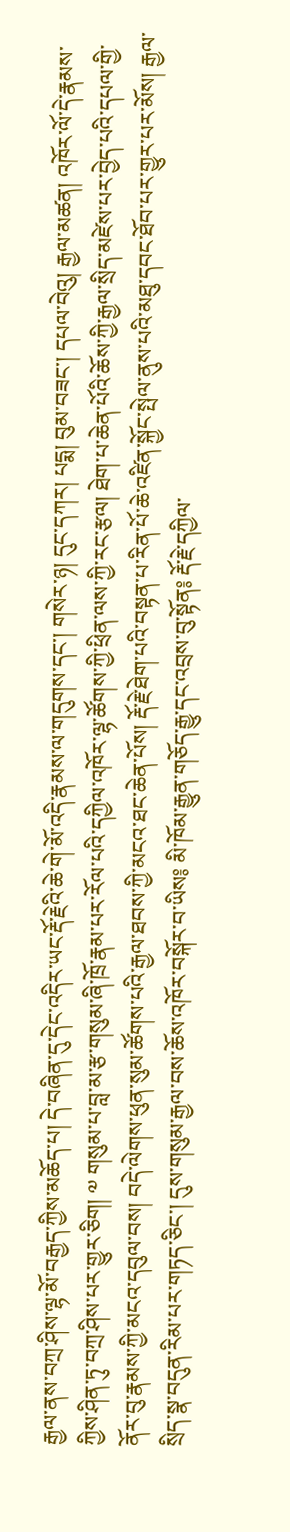རྒྱལ་ནས་བཀྲ་ཤིས་ལྷ་མོ་བརྒྱད་ཀྱིས་མཆོད་པ། དེ་བཞིན་དུ་དེང་འདིར་ཡང་རྡོ་རྗེའི་ཆེ་གེ་མོ་འདི་རྣམས་ལ་གདུགས་དང་། གསེར་ཉ། དུང་དཀར། པདྨ། བུམ་བཟང་། དཔལ་བེའུ། རྒྱལ་མཚན། འཁོར་ལོ་དེ་རྣམས་ཀྱིས་ཤིན་ཏུ་བཀྲ་ཤིས་པར་གྱུར་ཅིག། ༧ གསུམ་པ་བླ་མ་རྩ་གསུམ་ཞི་ཁྲོ་རྣམ་པར་རོལ་པའི་དཀྱིལ་འཁོར་ལྷ་ཚོགས་ཀྱི་ཕྲིན་ལས་ཀྱི་རང་རྩལ། ཐེག་པ་ཆེན་པོའི་ཆོས་ཀྱི་རྒྱལ་སྲིད་མཛེས་པར་བྱེད་པའི་དཔལ་གྱི་ནོར་བུ་རྣམས་ཀྱི་མངའ་དབུལ་བས། བདེ་ལེགས་ཕུན་སུམ་ཚོགས་པའི་རྒྱལ་ཐབས་ཀྱི་མངའ་ཐང་ཆེན་པོས། རྡོ་རྗེ་ཐེག་པའི་བསྟན་པ་རིན་པོ་ཆེ་འཛིན་སྐྱོང་སྤེལ་ནུས་པའི་མཐུ་དབང་ཐོབ་པར་གྱུར་པར་མོས། རྒྱལ་སྲིད་སྣ་བདུན་རིམ་པར་གཏད་ཅིང་། དུས་གསུམ་རྒྱལ་བས་ཆོས་འཁོར་བསྐོར་བ་ཡིས༔ མི་ཁོམ་རྒྱུན་གཅོད་རྒྱུ་དང་འབྲས་བུ་སྟོན༔ རྡོ་རྗེ་དཀྱིལ་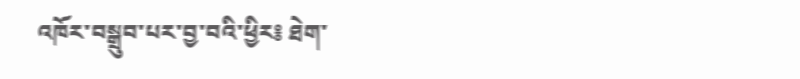འཁོར་བསྒྲུབ་པར་བྱ་བའི་ཕྱིར༔ ཐེག་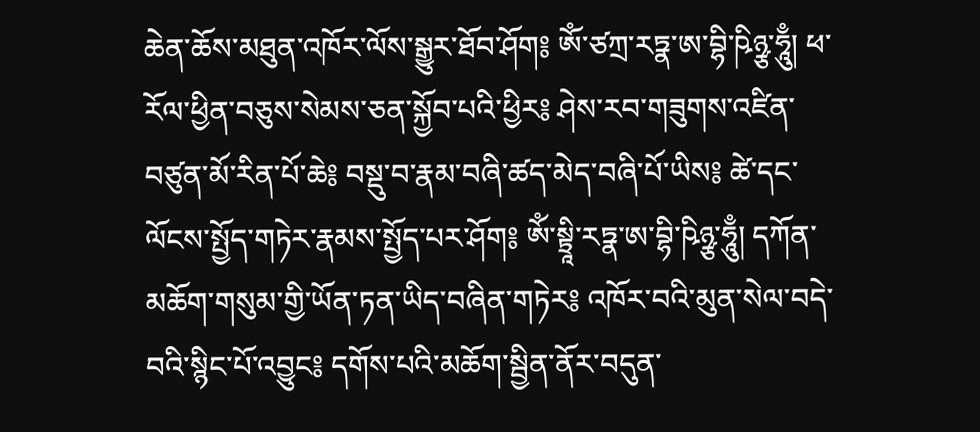ཆེན་ཆོས་མཐུན་འཁོར་ལོས་སྒྱུར་ཐོབ་ཤོག༔ ཨོཾ་ཙཀྲ་རཏྣ་ཨ་བྷི་ཥིཉྩ་ཧཱུྃ། ཕ་རོལ་ཕྱིན་བཅུས་སེམས་ཅན་སྐྱོབ་པའི་ཕྱིར༔ ཤེས་རབ་གཟུགས་འཛིན་བཙུན་མོ་རིན་པོ་ཆེ༔ བསྡུ་བ་རྣམ་བཞི་ཚད་མེད་བཞི་པོ་ཡིས༔ ཚེ་དང་ལོངས་སྤྱོད་གཏེར་རྣམས་སྤྱོད་པར་ཤོག༔ ཨོཾ་སྟྲཱི་རཏྣ་ཨ་བྷི་ཥིཉྩ་ཧཱུྃ། དཀོན་མཆོག་གསུམ་གྱི་ཡོན་ཏན་ཡིད་བཞིན་གཏེར༔ འཁོར་བའི་མུན་སེལ་བདེ་བའི་སྙིང་པོ་འབྱུང༔ དགོས་པའི་མཆོག་སྦྱིན་ནོར་བདུན་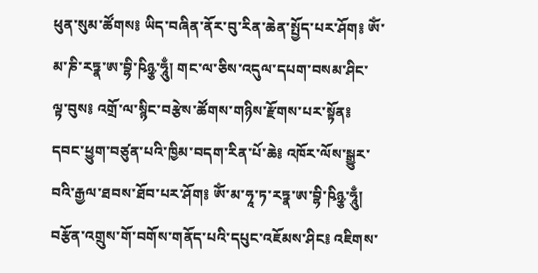ཕུན་སུམ་ཚོགས༔ ཡིད་བཞིན་ནོར་བུ་རིན་ཆེན་སྤྱོད་པར་ཤོག༔ ཨོཾ་མ་ཎི་རཏྣ་ཨ་བྷི་ཥིཉྩ་ཧཱུྃ། གང་ལ་ཅིས་འདུལ་དཔག་བསམ་ཤིང་ལྟ་བུས༔ འགྲོ་ལ་སྙིང་བརྩེས་ཚོགས་གཉིས་རྫོགས་པར་སྟོན༔ དབང་ཕྱུག་བཙུན་པའི་ཁྱིམ་བདག་རིན་པོ་ཆེ༔ འཁོར་ལོས་སྒྱུར་བའི་རྒྱལ་ཐབས་ཐོབ་པར་ཤོག༔ ཨོཾ་མ་ཧཱ་ཏ་རཏྣ་ཨ་བྷི་ཥིཉྩ་ཧཱུྃ། བརྩོན་འགྲུས་གོ་བགོས་གནོད་པའི་དཔུང་འཇོམས་ཤིང༔ འཇིགས་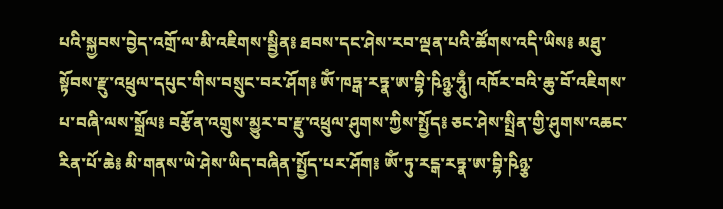པའི་སྐྱབས་བྱེད་འགྲོ་ལ་མི་འཇིགས་སྦྱིན༔ ཐབས་དང་ཤེས་རབ་ལྡན་པའི་ཚོགས་འདི་ཡིས༔ མཐུ་སྟོབས་རྫུ་འཕྲུལ་དཔུང་གིས་བསྲུང་བར་ཤོག༔ ཨོཾ་ཁཏྒ་རཏྣ་ཨ་བྷི་ཥིཉྩ་ཧཱུྃ། འཁོར་བའི་ཆུ་བོ་འཇིགས་པ་བཞི་ལས་སྒྲོལ༔ བརྩོན་འགྲུས་མྱུར་བ་རྫུ་འཕྲུལ་ཤུགས་ཀྱིས་སྤྱོད༔ ཅང་ཤེས་སྤྲིན་གྱི་ཤུགས་འཆང་རིན་པོ་ཆེ༔ མི་གནས་ཡེ་ཤེས་ཡིད་བཞིན་སྤྱོད་པར་ཤོག༔ ཨོཾ་ཏུ་རངྒ་རཏྣ་ཨ་བྷི་ཥིཉྩ་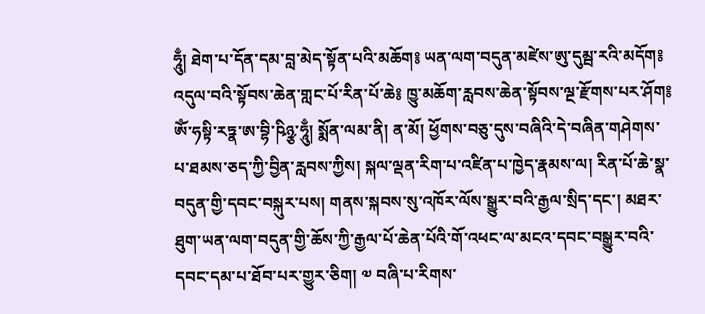ཧཱུྃ། ཐེག་པ་དོན་དམ་བླ་མེད་སྟོན་པའི་མཆོག༔ ཡན་ལག་བདུན་མཛེས་ཨུ་དུམྦ་རའི་མདོག༔ འདུལ་བའི་སྟོབས་ཆེན་གླང་པོ་རིན་པོ་ཆེ༔ ཁྱུ་མཆོག་རླབས་ཆེན་སྟོབས་ལྔ་རྫོགས་པར་ཤོག༔ ཨོཾ་ཧསྟི་རཏྣ་ཨ་བྷི་ཥིཉྩ་ཧཱུྃ། སྨོན་ལམ་ནི། ན་མོ། ཕྱོགས་བཅུ་དུས་བཞིའི་དེ་བཞིན་གཤེགས་པ་ཐམས་ཅད་ཀྱི་བྱིན་རླབས་ཀྱིས། སྐལ་ལྡན་རིག་པ་འཛིན་པ་ཁྱེད་རྣམས་ལ། རིན་པོ་ཆེ་སྣ་བདུན་གྱི་དབང་བསྐུར་པས། གནས་སྐབས་སུ་འཁོར་ལོས་སྒྱུར་བའི་རྒྱལ་སྲིད་དང་། མཐར་ཐུག་ཡན་ལག་བདུན་གྱི་ཆོས་ཀྱི་རྒྱལ་པོ་ཆེན་པོའི་གོ་འཕང་ལ་མངའ་དབང་བསྒྱུར་བའི་དབང་དམ་པ་ཐོབ་པར་གྱུར་ཅིག། ༧ བཞི་པ་རིགས་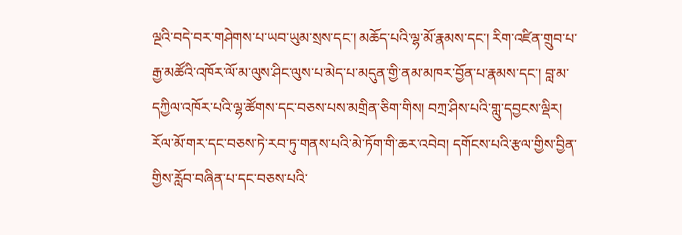ལྔའི་བདེ་བར་གཤེགས་པ་ཡབ་ཡུམ་སྲས་དང་། མཆོད་པའི་ལྷ་མོ་རྣམས་དང་། རིག་འཛིན་གྲུབ་པ་རྒྱ་མཚོའི་འཁོར་ལོ་མ་ལུས་ཤིང་ལུས་པ་མེད་པ་མདུན་གྱི་ནམ་མཁར་བྱོན་པ་རྣམས་དང་། བླ་མ་དཀྱིལ་འཁོར་པའི་ལྷ་ཚོགས་དང་བཅས་པས་མགྲིན་ཅིག་གིས། བཀྲ་ཤིས་པའི་གླུ་དབྱངས་ལྡིར། རོལ་མོ་གར་དང་བཅས་ཏེ་རབ་ཏུ་གནས་པའི་མེ་ཏོག་གི་ཆར་འབེབ། དགོངས་པའི་རྩལ་གྱིས་བྱིན་གྱིས་རློབ་བཞིན་པ་དང་བཅས་པའི་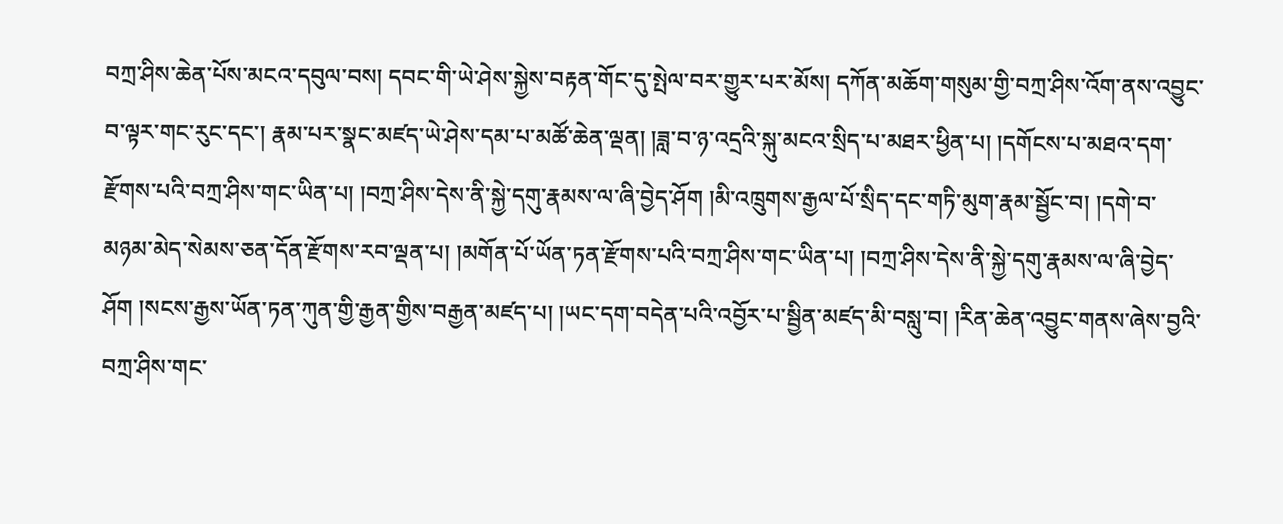བཀྲ་ཤིས་ཆེན་པོས་མངའ་དབུལ་བས། དབང་གི་ཡེ་ཤེས་སྐྱེས་བརྟན་གོང་དུ་སྤེལ་བར་གྱུར་པར་མོས། དཀོན་མཆོག་གསུམ་གྱི་བཀྲ་ཤིས་འོག་ནས་འབྱུང་བ་ལྟར་གང་རུང་དང་། རྣམ་པར་སྣང་མཛད་ཡེ་ཤེས་དམ་པ་མཚོ་ཆེན་ལྡན། །ཟླ་བ་ཉ་འདྲའི་སྐུ་མངའ་སྲིད་པ་མཐར་ཕྱིན་པ། །དགོངས་པ་མཐའ་དག་རྫོགས་པའི་བཀྲ་ཤིས་གང་ཡིན་པ། །བཀྲ་ཤིས་དེས་ནི་སྐྱེ་དགུ་རྣམས་ལ་ཞི་བྱེད་ཤོག །མི་འཁྲུགས་རྒྱལ་པོ་སྲིད་དང་གཏི་མུག་རྣམ་སྦྱོང་བ། །དགེ་བ་མཉམ་མེད་སེམས་ཅན་དོན་རྫོགས་རབ་ལྡན་པ། །མགོན་པོ་ཡོན་ཏན་རྫོགས་པའི་བཀྲ་ཤིས་གང་ཡིན་པ། །བཀྲ་ཤིས་དེས་ནི་སྐྱེ་དགུ་རྣམས་ལ་ཞི་བྱེད་ཤོག །སངས་རྒྱས་ཡོན་ཏན་ཀུན་གྱི་རྒྱན་གྱིས་བརྒྱན་མཛད་པ། །ཡང་དག་བདེན་པའི་འབྱོར་པ་སྦྱིན་མཛད་མི་བསླུ་བ། །རིན་ཆེན་འབྱུང་གནས་ཞེས་བྱའི་བཀྲ་ཤིས་གང་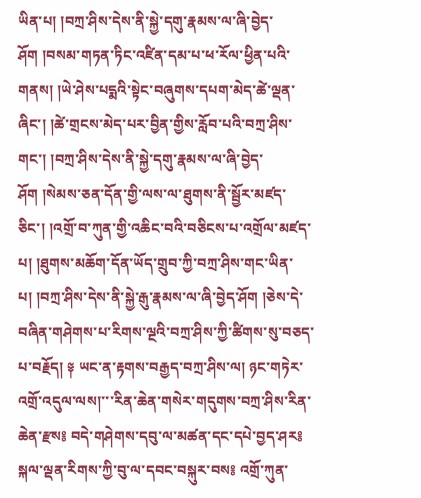ཡིན་པ། །བཀྲ་ཤིས་དེས་ནི་སྐྱེ་དགུ་རྣམས་ལ་ཞི་བྱེད་ཤོག །བསམ་གཏན་ཏིང་འཛིན་དམ་པ་ཕ་རོལ་ཕྱིན་པའི་གནས། །ཡེ་ཤེས་པདྨའི་སྟེང་བཞུགས་དཔག་མེད་ཚེ་ལྡན་ཞིང་། །ཚེ་གྲངས་མེད་པར་བྱིན་གྱིས་རློབ་པའི་བཀྲ་ཤིས་གང་། །བཀྲ་ཤིས་དེས་ནི་སྐྱེ་དགུ་རྣམས་ལ་ཞི་བྱེད་ཤོག །སེམས་ཅན་དོན་གྱི་ལས་ལ་ཐུགས་ནི་སྦྱོར་མཛད་ཅིང་། །འགྲོ་བ་ཀུན་གྱི་འཆིང་བའི་བཅིངས་པ་འགྲོལ་མཛད་པ། །ཐུགས་མཆོག་དོན་ཡོད་གྲུབ་ཀྱི་བཀྲ་ཤིས་གང་ཡིན་པ། །བཀྲ་ཤིས་དེས་ནི་སྐྱེ་རྒུ་རྣམས་ལ་ཞི་བྱེད་ཤོག །ཅེས་དེ་བཞིན་གཤེགས་པ་རིགས་ལྔའི་བཀྲ་ཤིས་ཀྱི་ཚིགས་སུ་བཅད་པ་བརྗོད། ༈ ཡང་ན་རྟགས་བརྒྱད་བཀྲ་ཤིས་ལ། ཉང་གཏེར་འགྲོ་འདུལ་ལས།་་་རིན་ཆེན་གསེར་གདུགས་བཀྲ་ཤིས་རིན་ཆེན་རྫས༔ བདེ་གཤེགས་དབུ་ལ་མཚན་དང་དཔེ་བྱད་ཤར༔ སྐལ་ལྡན་རིགས་ཀྱི་བུ་ལ་དབང་བསྐུར་བས༔ འགྲོ་ཀུན་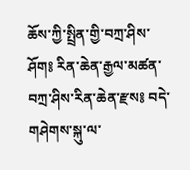ཆོས་ཀྱི་སྤྲིན་གྱི་བཀྲ་ཤིས་ཤོག༔ རིན་ཆེན་རྒྱལ་མཚན་བཀྲ་ཤིས་རིན་ཆེན་རྫས༔ བདེ་གཤེགས་སྐུ་ལ་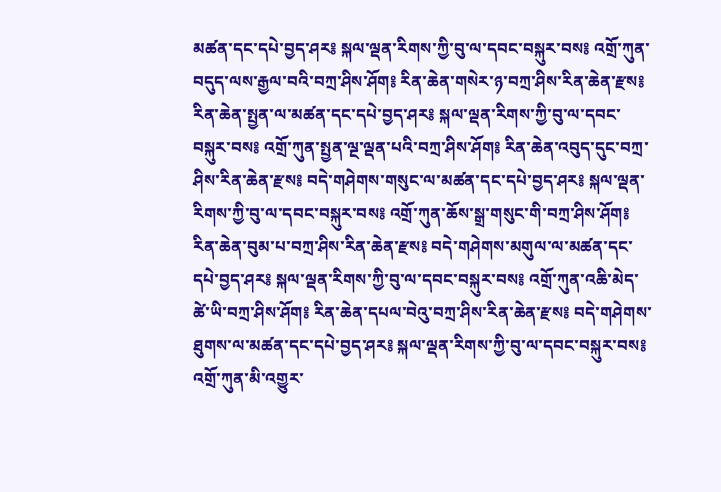མཚན་དང་དཔེ་བྱད་ཤར༔ སྐལ་ལྡན་རིགས་ཀྱི་བུ་ལ་དབང་བསྐུར་བས༔ འགྲོ་ཀུན་བདུད་ལས་རྒྱལ་བའི་བཀྲ་ཤིས་ཤོག༔ རིན་ཆེན་གསེར་ཉ་བཀྲ་ཤིས་རིན་ཆེན་རྫས༔ རིན་ཆེན་སྤྱན་ལ་མཚན་དང་དཔེ་བྱད་ཤར༔ སྐལ་ལྡན་རིགས་ཀྱི་བུ་ལ་དབང་བསྐུར་བས༔ འགྲོ་ཀུན་སྤྱན་ལྔ་ལྡན་པའི་བཀྲ་ཤིས་ཤོག༔ རིན་ཆེན་འབུད་དུང་བཀྲ་ཤིས་རིན་ཆེན་རྫས༔ བདེ་གཤེགས་གསུང་ལ་མཚན་དང་དཔེ་བྱད་ཤར༔ སྐལ་ལྡན་རིགས་ཀྱི་བུ་ལ་དབང་བསྐུར་བས༔ འགྲོ་ཀུན་ཆོས་སྒྲ་གསུང་གི་བཀྲ་ཤིས་ཤོག༔ རིན་ཆེན་བུམ་པ་བཀྲ་ཤིས་རིན་ཆེན་རྫས༔ བདེ་གཤེགས་མགུལ་ལ་མཚན་དང་དཔེ་བྱད་ཤར༔ སྐལ་ལྡན་རིགས་ཀྱི་བུ་ལ་དབང་བསྐུར་བས༔ འགྲོ་ཀུན་འཆི་མེད་ཚེ་ཡི་བཀྲ་ཤིས་ཤོག༔ རིན་ཆེན་དཔལ་བེའུ་བཀྲ་ཤིས་རིན་ཆེན་རྫས༔ བདེ་གཤེགས་ཐུགས་ལ་མཚན་དང་དཔེ་བྱད་ཤར༔ སྐལ་ལྡན་རིགས་ཀྱི་བུ་ལ་དབང་བསྐུར་བས༔ འགྲོ་ཀུན་མི་འགྱུར་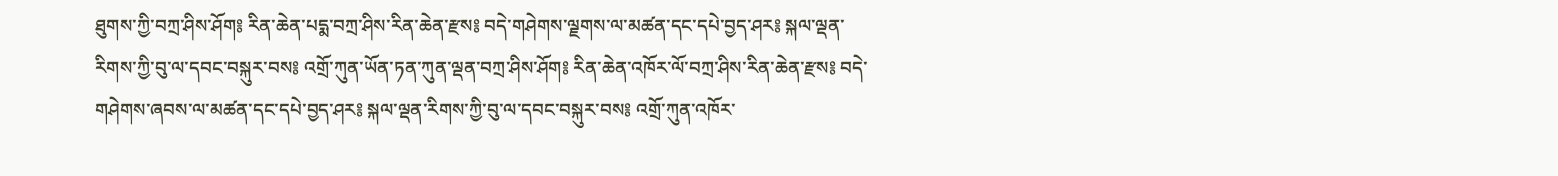ཐུགས་ཀྱི་བཀྲ་ཤིས་ཤོག༔ རིན་ཆེན་པདྨ་བཀྲ་ཤིས་རིན་ཆེན་རྫས༔ བདེ་གཤེགས་ལྗགས་ལ་མཚན་དང་དཔེ་བྱད་ཤར༔ སྐལ་ལྡན་རིགས་ཀྱི་བུ་ལ་དབང་བསྐུར་བས༔ འགྲོ་ཀུན་ཡོན་ཏན་ཀུན་ལྡན་བཀྲ་ཤིས་ཤོག༔ རིན་ཆེན་འཁོར་ལོ་བཀྲ་ཤིས་རིན་ཆེན་རྫས༔ བདེ་གཤེགས་ཞབས་ལ་མཚན་དང་དཔེ་བྱད་ཤར༔ སྐལ་ལྡན་རིགས་ཀྱི་བུ་ལ་དབང་བསྐུར་བས༔ འགྲོ་ཀུན་འཁོར་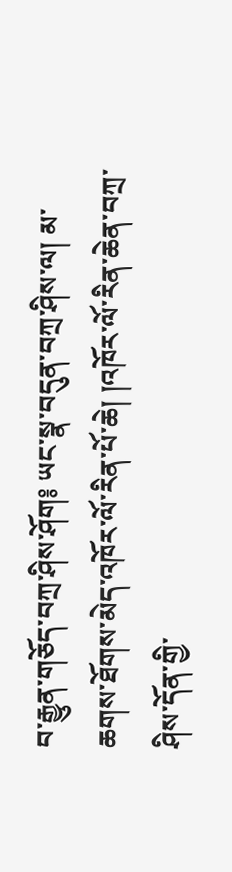བ་རྒྱུན་གཅོད་བཀྲ་ཤིས་ཤོག༔ ཡང་སྣ་བདུན་བཀྲ་ཤིས་ལ། མ་ཆགས་ཐོགས་མེད་འཁོར་ལོ་རིན་པོ་ཆེ། །འཁོར་ལོ་རིན་ཆེན་བཀྲ་ཤིས་དོན་གྱི་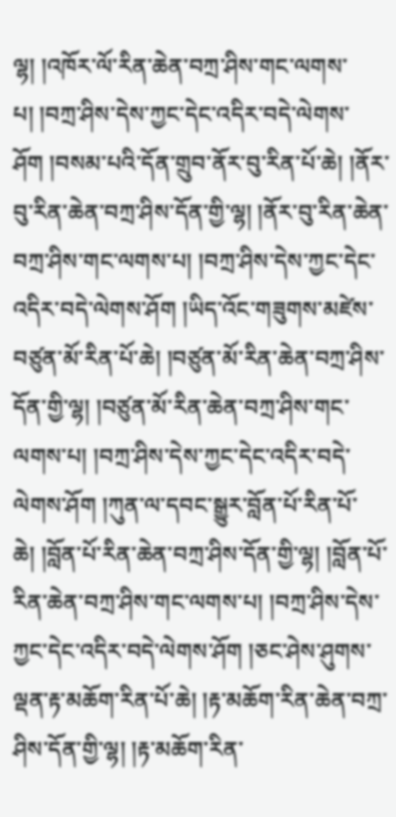ལྷ། །འཁོར་ལོ་རིན་ཆེན་བཀྲ་ཤིས་གང་ལགས་པ། །བཀྲ་ཤིས་དེས་ཀྱང་དེང་འདིར་བདེ་ལེགས་ཤོག །བསམ་པའི་དོན་གྲུབ་ནོར་བུ་རིན་པོ་ཆེ། །ནོར་བུ་རིན་ཆེན་བཀྲ་ཤིས་དོན་གྱི་ལྷ། །ནོར་བུ་རིན་ཆེན་བཀྲ་ཤིས་གང་ལགས་པ། །བཀྲ་ཤིས་དེས་ཀྱང་དེང་འདིར་བདེ་ལེགས་ཤོག །ཡིད་འོང་གཟུགས་མཛེས་བཙུན་མོ་རིན་པོ་ཆེ། །བཙུན་མོ་རིན་ཆེན་བཀྲ་ཤིས་དོན་གྱི་ལྷ། །བཙུན་མོ་རིན་ཆེན་བཀྲ་ཤིས་གང་ལགས་པ། །བཀྲ་ཤིས་དེས་ཀྱང་དེང་འདིར་བདེ་ལེགས་ཤོག །ཀུན་ལ་དབང་སྒྱུར་བློན་པོ་རིན་པོ་ཆེ། །བློན་པོ་རིན་ཆེན་བཀྲ་ཤིས་དོན་གྱི་ལྷ། །བློན་པོ་རིན་ཆེན་བཀྲ་ཤིས་གང་ལགས་པ། །བཀྲ་ཤིས་དེས་ཀྱང་དེང་འདིར་བདེ་ལེགས་ཤོག །ཅང་ཤེས་ཤུགས་ལྡན་རྟ་མཆོག་རིན་པོ་ཆེ། །རྟ་མཆོག་རིན་ཆེན་བཀྲ་ཤིས་དོན་གྱི་ལྷ། །རྟ་མཆོག་རིན་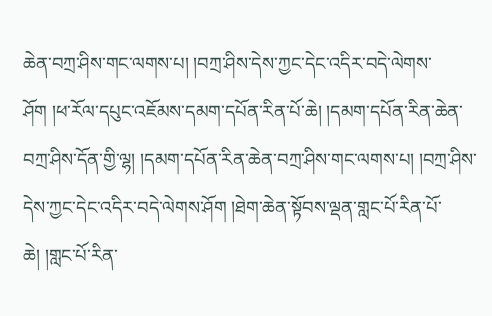ཆེན་བཀྲ་ཤིས་གང་ལགས་པ། །བཀྲ་ཤིས་དེས་ཀྱང་དེང་འདིར་བདེ་ལེགས་ཤོག །ཕ་རོལ་དཔུང་འཇོམས་དམག་དཔོན་རིན་པོ་ཆེ། །དམག་དཔོན་རིན་ཆེན་བཀྲ་ཤིས་དོན་གྱི་ལྷ། །དམག་དཔོན་རིན་ཆེན་བཀྲ་ཤིས་གང་ལགས་པ། །བཀྲ་ཤིས་དེས་ཀྱང་དེང་འདིར་བདེ་ལེགས་ཤོག །ཐེག་ཆེན་སྟོབས་ལྡན་གླང་པོ་རིན་པོ་ཆེ། །གླང་པོ་རིན་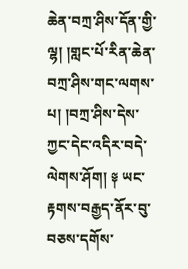ཆེན་བཀྲ་ཤིས་དོན་གྱི་ལྷ། །གླང་པོ་རིན་ཆེན་བཀྲ་ཤིས་གང་ལགས་པ། །བཀྲ་ཤིས་དེས་ཀྱང་དེང་འདིར་བདེ་ལེགས་ཤོག། ༈ ཡང་རྟགས་བརྒྱད་ནོར་བུ་བཅས་དགོས་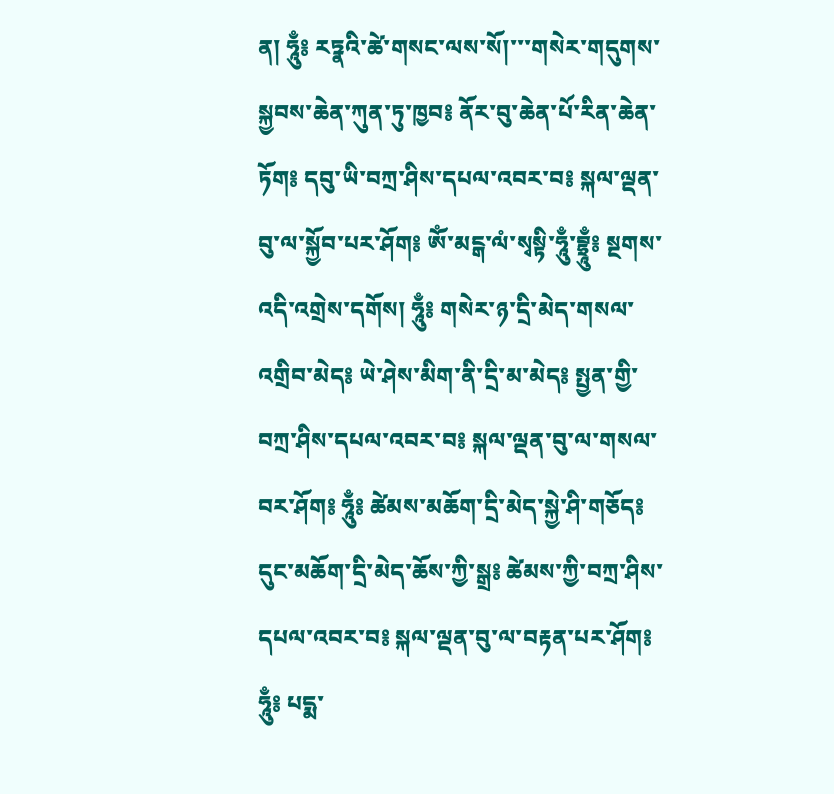ན། ཧཱུྃ༔ རཏྣའི་ཚེ་གསང་ལས་སོ།་་་གསེར་གདུགས་སྐྱབས་ཆེན་ཀུན་ཏུ་ཁྱབ༔ ནོར་བུ་ཆེན་པོ་རིན་ཆེན་ཏོག༔ དབུ་ཡི་བཀྲ་ཤིས་དཔལ་འབར་བ༔ སྐལ་ལྡན་བུ་ལ་སྐྱོབ་པར་ཤོག༔ ཨོཾ་མངྒ་ལཾ་སྭསྟི་ཧཱུྃ་བྷྲཱུྃ༔ སྔགས་འདི་འགྲེས་དགོས། ཧཱུྃ༔ གསེར་ཉ་དྲི་མེད་གསལ་འགྲིབ་མེད༔ ཡེ་ཤེས་མིག་ནི་དྲི་མ་མེད༔ སྤྱན་གྱི་བཀྲ་ཤིས་དཔལ་འབར་བ༔ སྐལ་ལྡན་བུ་ལ་གསལ་བར་ཤོག༔ ཧཱུྃ༔ ཚེམས་མཆོག་དྲི་མེད་སྐྱེ་ཤི་གཅོད༔ དུང་མཆོག་དྲི་མེད་ཆོས་ཀྱི་སྒྲ༔ ཚེམས་ཀྱི་བཀྲ་ཤིས་དཔལ་འབར་བ༔ སྐལ་ལྡན་བུ་ལ་བརྟན་པར་ཤོག༔ ཧཱུྃ༔ པདྨ་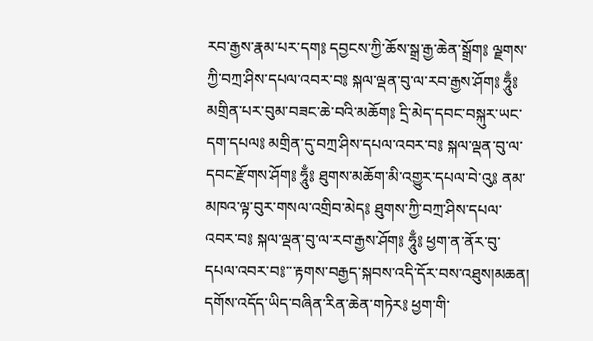རབ་རྒྱས་རྣམ་པར་དག༔ དབྱངས་ཀྱི་ཆོས་སྒྲ་རྒྱ་ཆེན་སྒྲོག༔ ལྗགས་ཀྱི་བཀྲ་ཤིས་དཔལ་འབར་བ༔ སྐལ་ལྡན་བུ་ལ་རབ་རྒྱས་ཤོག༔ ཧཱུྃ༔ མགྲིན་པར་བུམ་བཟང་ཆེ་བའི་མཆོག༔ དྲི་མེད་དབང་བསྐུར་ཡང་དག་དཔལ༔ མགྲིན་དུ་བཀྲ་ཤིས་དཔལ་འབར་བ༔ སྐལ་ལྡན་བུ་ལ་དབང་རྫོགས་ཤོག༔ ཧཱུྃ༔ ཐུགས་མཆོག་མི་འགྱུར་དཔལ་བེ་འུ༔ ནམ་མཁའ་ལྟ་བུར་གསལ་འགྲིབ་མེད༔ ཐུགས་ཀྱི་བཀྲ་ཤིས་དཔལ་འབར་བ༔ སྐལ་ལྡན་བུ་ལ་རབ་རྒྱས་ཤོག༔ ཧཱུྃ༔ ཕྱག་ན་ནོར་བུ་དཔལ་འབར་བ༔་་་རྟགས་བརྒྱད་སྐབས་འདི་དོར་བས་འཐུས།མཆན། དགོས་འདོད་ཡིད་བཞིན་རིན་ཆེན་གཏེར༔ ཕྱག་གི་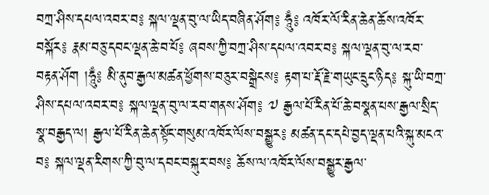བཀྲ་ཤིས་དཔལ་འབར་བ༔ སྐལ་ལྡན་བུ་ལ་ཡིད་བཞིན་ཤོག༔ ཧཱུྃ༔ འཁོར་ལོ་རིན་ཆེན་ཆོས་འཁོར་བསྐོར༔ རྣམ་བཅུ་དབང་ལྡན་ཆེ་བ་པོ༔ ཞབས་ཀྱི་བཀྲ་ཤིས་དཔལ་འབར་བ༔ སྐལ་ལྡན་བུ་ལ་རབ་བརྟན་ཤོག །ཧཱུྃ༔ མི་ནུབ་རྒྱལ་མཚན་ཕྱོགས་བཅུར་བསྒྲེངས༔ རྟག་པ་རྡོ་རྗེ་གཡུང་དྲུང་ཉིད༔ སྐུ་ཡི་བཀྲ་ཤིས་དཔལ་འབར་བ༔ སྐལ་ལྡན་བུ་ལ་རབ་གནས་ཤོག༔ ༧ རྒྱལ་པོ་རིན་པོ་ཆེ་བསྣན་པས་རྒྱལ་སྲིད་སྣ་བརྒྱད་ལ། རྒྱལ་པོ་རིན་ཆེན་སྟོང་གསུམ་འཁོར་ལོས་བསྒྱུར༔ མཚན་དང་དཔེ་བྱད་ལྡན་པའི་སྐུ་མངའ་བ༔ སྐལ་ལྡན་རིགས་ཀྱི་བུ་ལ་དབང་བསྐུར་བས༔ ཆོས་ལ་འཁོར་ལོས་བསྒྱུར་རྒྱལ་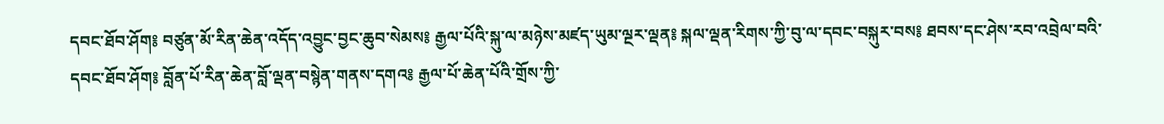དབང་ཐོབ་ཤོག༔ བཙུན་མོ་རིན་ཆེན་འདོད་འབྱུང་བྱང་ཆུབ་སེམས༔ རྒྱལ་པོའི་སྐུ་ལ་མཉེས་མཛད་ཡུམ་ལྔར་ལྡན༔ སྐལ་ལྡན་རིགས་ཀྱི་བུ་ལ་དབང་བསྐུར་བས༔ ཐབས་དང་ཤེས་རབ་འབྲེལ་བའི་དབང་ཐོབ་ཤོག༔ བློན་པོ་རིན་ཆེན་བློ་ལྡན་བསྙེན་གནས་དགའ༔ རྒྱལ་པོ་ཆེན་པོའི་གྲོས་ཀྱི་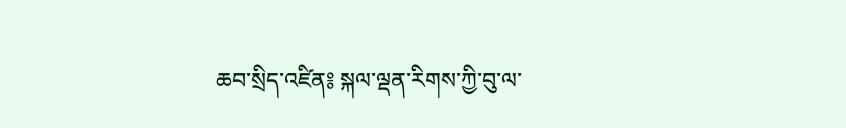ཆབ་སྲིད་འཛིན༔ སྐལ་ལྡན་རིགས་ཀྱི་བུ་ལ་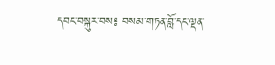དབང་བསྐུར་བས༔ བསམ་གཏན་བློ་དང་ལྡན་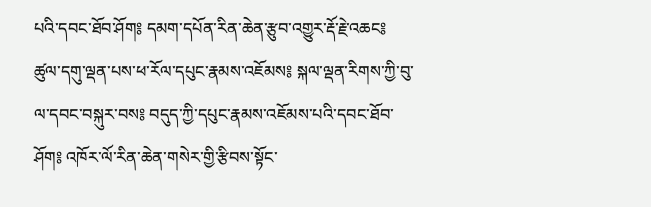པའི་དབང་ཐོབ་ཤོག༔ དམག་དཔོན་རིན་ཆེན་རྩུབ་འགྱུར་རྡོ་རྗེ་འཆང༔ ཚུལ་དགུ་ལྡན་པས་ཕ་རོལ་དཔུང་རྣམས་འཇོམས༔ སྐལ་ལྡན་རིགས་ཀྱི་བུ་ལ་དབང་བསྐུར་བས༔ བདུད་ཀྱི་དཔུང་རྣམས་འཇོམས་པའི་དབང་ཐོབ་ཤོག༔ འཁོར་ལོ་རིན་ཆེན་གསེར་གྱི་རྩིབས་སྟོང་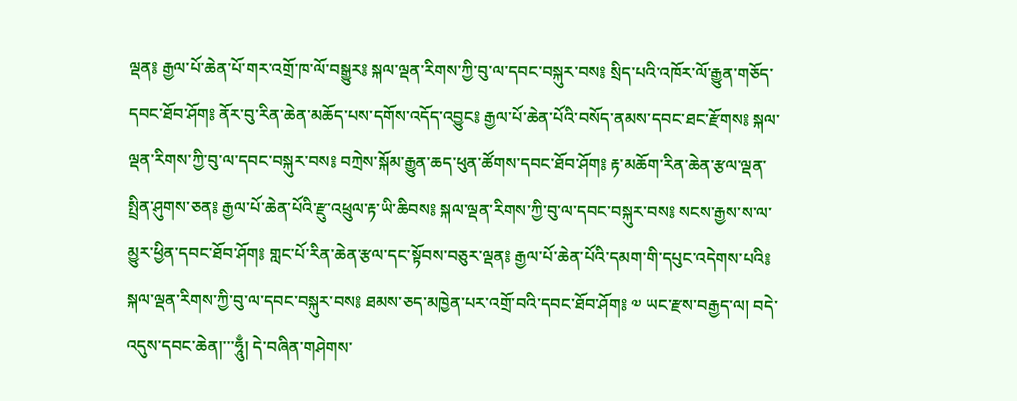ལྡན༔ རྒྱལ་པོ་ཆེན་པོ་གར་འགྲོ་ཁ་ལོ་བསྒྱུར༔ སྐལ་ལྡན་རིགས་ཀྱི་བུ་ལ་དབང་བསྐུར་བས༔ སྲིད་པའི་འཁོར་ལོ་རྒྱུན་གཅོད་དབང་ཐོབ་ཤོག༔ ནོར་བུ་རིན་ཆེན་མཆོད་པས་དགོས་འདོད་འབྱུང༔ རྒྱལ་པོ་ཆེན་པོའི་བསོད་ནམས་དབང་ཐང་རྫོགས༔ སྐལ་ལྡན་རིགས་ཀྱི་བུ་ལ་དབང་བསྐུར་བས༔ བཀྲེས་སྐོམ་རྒྱུན་ཆད་ཕུན་ཚོགས་དབང་ཐོབ་ཤོག༔ རྟ་མཆོག་རིན་ཆེན་རྩལ་ལྡན་སྤྲིན་ཤུགས་ཅན༔ རྒྱལ་པོ་ཆེན་པོའི་རྫུ་འཕྲུལ་རྟ་ཡི་ཆིབས༔ སྐལ་ལྡན་རིགས་ཀྱི་བུ་ལ་དབང་བསྐུར་བས༔ སངས་རྒྱས་ས་ལ་མྱུར་ཕྱིན་དབང་ཐོབ་ཤོག༔ གླང་པོ་རིན་ཆེན་རྩལ་དང་སྟོབས་བཅུར་ལྡན༔ རྒྱལ་པོ་ཆེན་པོའི་དམག་གི་དཔུང་འདེགས་པའི༔ སྐལ་ལྡན་རིགས་ཀྱི་བུ་ལ་དབང་བསྐུར་བས༔ ཐམས་ཅད་མཁྱེན་པར་འགྲོ་བའི་དབང་ཐོབ་ཤོག༔ ༧ ཡང་རྫས་བརྒྱད་ལ། བདེ་འདུས་དབང་ཆེན།་་་ཧཱུྃ། དེ་བཞིན་གཤེགས་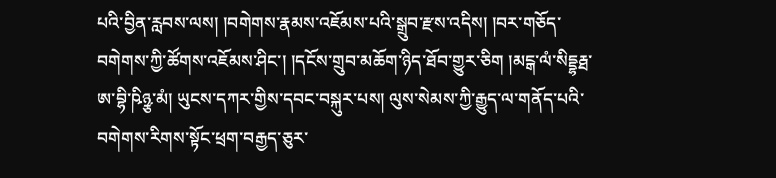པའི་བྱིན་རླབས་ལས། །བགེགས་རྣམས་འཇོམས་པའི་སྒྲུབ་རྫས་འདིས། །བར་གཅོད་བགེགས་ཀྱི་ཚོགས་འཇོམས་ཤིང་། །དངོས་གྲུབ་མཆོག་ཉིད་ཐོབ་གྱུར་ཅིག །མངྒ་ལཾ་སིདྡྷརྠ་ཨ་བྷི་ཥིཉྩ་མཾ། ཡུངས་དཀར་གྱིས་དབང་བསྐུར་པས། ལུས་སེམས་ཀྱི་རྒྱུད་ལ་གནོད་པའི་བགེགས་རིགས་སྟོང་ཕྲག་བརྒྱད་ཅུར་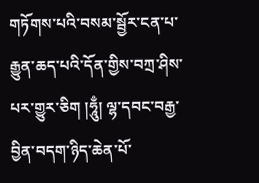གཏོགས་པའི་བསམ་སྦྱོར་ངན་པ་རྒྱུན་ཆད་པའི་དོན་གྱིས་བཀྲ་ཤིས་པར་གྱུར་ཅིག །ཧཱུྃ། ལྷ་དབང་བརྒྱ་བྱིན་བདག་ཉིད་ཆེན་པོ་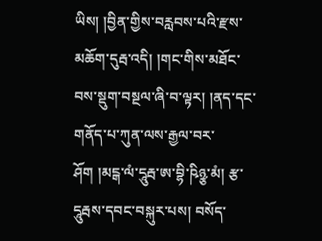ཡིས། །བྱིན་གྱིས་བརླབས་པའི་རྫས་མཆོག་དུརྦ་འདི། །གང་གིས་མཐོང་བས་སྡུག་བསྔལ་ཞི་བ་ལྟར། །ནད་དང་གནོད་པ་ཀུན་ལས་རྒྱལ་བར་ཤོག །མངྒ་ལཾ་དཱུརྦ་ཨ་བྷི་ཥིཉྩ་མཾ། རྩ་དཱུརྦས་དབང་བསྐུར་པས། བསོད་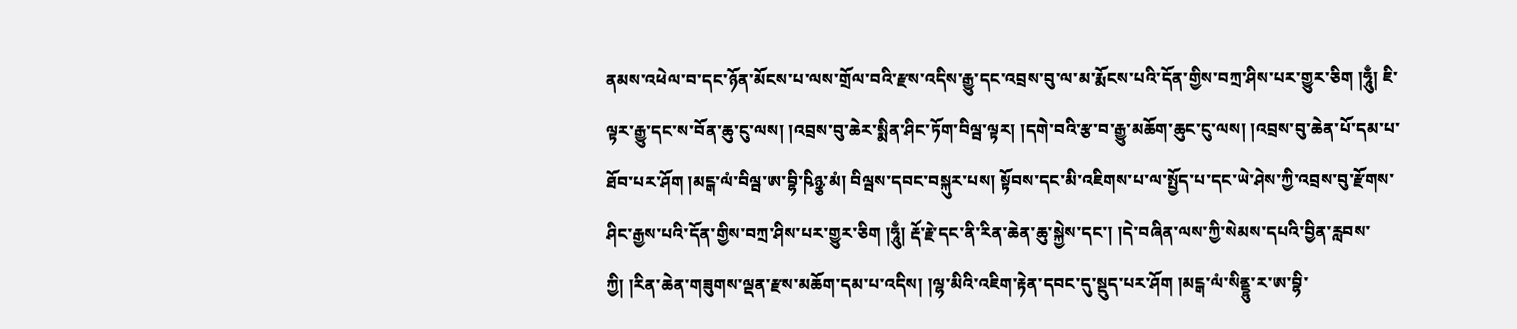ནམས་འཕེལ་བ་དང་ཉོན་མོངས་པ་ལས་གྲོལ་བའི་རྫས་འདིས་རྒྱུ་དང་འབྲས་བུ་ལ་མ་རྨོངས་པའི་དོན་གྱིས་བཀྲ་ཤིས་པར་གྱུར་ཅིག །ཧཱུྃ། ཇི་ལྟར་རྒྱུ་དང་ས་བོན་ཆུ་ངུ་ལས། །འབྲས་བུ་ཆེར་སྨིན་ཤིང་ཏོག་བིལྦ་ལྟར། །དགེ་བའི་རྩ་བ་རྒྱུ་མཆོག་ཆུང་ངུ་ལས། །འབྲས་བུ་ཆེན་པོ་དམ་པ་ཐོབ་པར་ཤོག །མངྒ་ལཾ་བིལྦ་ཨ་བྷི་ཥིཉྩ་མཾ། བིལྦས་དབང་བསྐུར་པས། སྟོབས་དང་མི་འཇིགས་པ་ལ་སྤྱོད་པ་དང་ཡེ་ཤེས་ཀྱི་འབྲས་བུ་རྫོགས་ཤིང་རྒྱས་པའི་དོན་གྱིས་བཀྲ་ཤིས་པར་གྱུར་ཅིག །ཧཱུྃ། རྡོ་རྗེ་དང་ནི་རིན་ཆེན་ཆུ་སྐྱེས་དང་། །དེ་བཞིན་ལས་ཀྱི་སེམས་དཔའི་བྱིན་རླབས་ཀྱི། །རིན་ཆེན་གཟུགས་ལྡན་རྫས་མཆོག་དམ་པ་འདིས། །ལྷ་མིའི་འཇིག་རྟེན་དབང་དུ་སྡུད་པར་ཤོག །མངྒ་ལཾ་སིནྡྷུ་ར་ཨ་བྷི་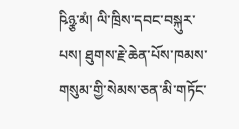ཥིཉྩ་མཾ། ལི་ཁྲིས་དབང་བསྐུར་པས། ཐུགས་རྗེ་ཆེན་པོས་ཁམས་གསུམ་གྱི་སེམས་ཅན་མི་གཏོང་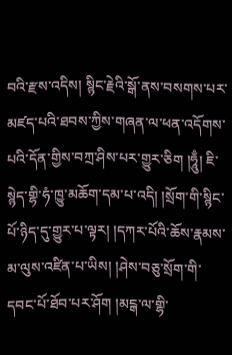བའི་རྫས་འདིས། སྙིང་རྗེའི་སྒོ་ནས་བསགས་པར་མཛད་པའི་ཐབས་ཀྱིས་གཞན་ལ་ཕན་འདོགས་པའི་དོན་གྱིས་བཀྲ་ཤིས་པར་གྱུར་ཅིག །ཧཱུྃ། ཇི་སྙེད་གྷི་ཧཾ་ཁྱུ་མཆོག་དམ་པ་འདི། །སྲོག་གི་སྙིང་པོ་ཉིད་དུ་གྱུར་པ་ལྟར། །དཀར་པོའི་ཆོས་རྣམས་མ་ལུས་འཛིན་པ་ཡིས། །ཤེས་བཅུ་སྲོག་གི་དབང་པོ་ཐོབ་པར་ཤོག །མངྒ་ལ་གྷི་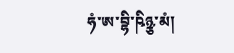ཧཾ་ཨ་བྷི་ཥིཉྩ་མཾ།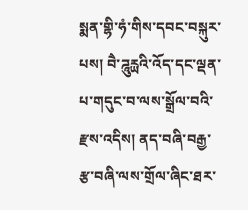སྨན་གྷི་ཧཾ་གིས་དབང་བསྐུར་པས། བཻ་ཌཱུརྻའི་འོད་དང་ལྡན་པ་གདུང་བ་ལས་སྒྲོལ་བའི་རྫས་འདིས། ནད་བཞི་བརྒྱ་རྩ་བཞི་ལས་གྲོལ་ཞིང་ཐར་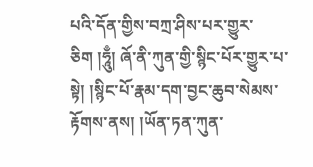པའི་དོན་གྱིས་བཀྲ་ཤིས་པར་གྱུར་ཅིག །ཧཱུྃ། ཞོ་ནི་ཀུན་གྱི་སྙིང་པོར་གྱུར་པ་སྟེ། །སྙིང་པོ་རྣམ་དག་བྱང་ཆུབ་སེམས་རྟོགས་ནས། །ཡོན་ཏན་ཀུན་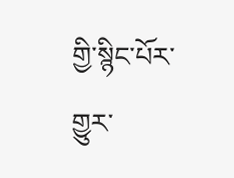གྱི་སྙིང་པོར་གྱུར་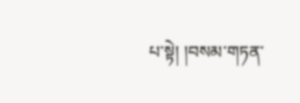པ་སྟེ། །བསམ་གཏན་